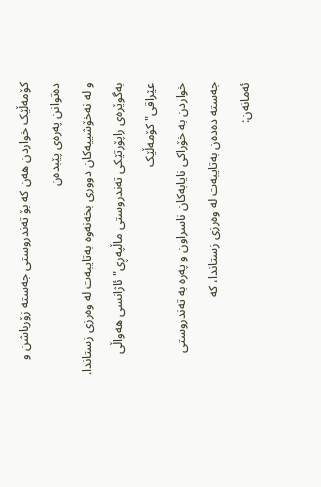کۆمەڵێک خواردن هەن کە بۆ تەندروستی جەستە زۆرباشن و دەتوانن پەرەی پێبدەن
و لە نەخۆشییەکان دووری بخەنەوە بەتایبەت لە وەرزی زستاندا.
بەگوێرەی راپۆرتێکی تەندروستی ماڵپەڕی"ئاژانسی هەواڵی عێراقی" کۆمەڵێک
خواردن بە خۆراکی نایابەکان ناسراون و پەرە بە تەندروستی جەستە دەدەن بەتایبەت لە وەرزی زستاندا، کە
ئەمانەن: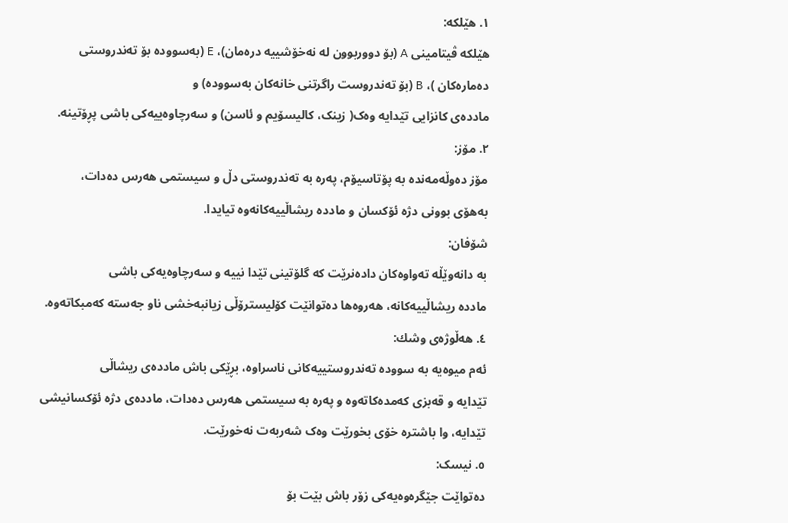١. هێلکە:
هێلکە ڤیتامینی A (بۆ دووربوون لە نەخۆشییە درەمان)، E (بەسوودە بۆ تەندروستی دەمارەکان )، B (بۆ تەندروست راگرتنی خانەکان بەسوودە) و
ماددەی کانزایی تێدایە وەک( زینک، کالیسۆیم و ئاسن) و سەرچاوەییەکی باشی پڕۆتینە.
٢. مۆز:
مۆز دەوڵەمەندە بە پۆتاسیۆم، پەرە بە تەندروستی دڵ و سیستمی هەرس دەدات،
بەهۆی بوونی دژە ئۆکسان و ماددە ریشاڵییەکانەوە تیایدا.
شۆفان:
بە دانەوێڵە تەواوەکان دادەنرێت کە گلۆتینی تێدا نییە و سەرچاوەیەکی باشی
ماددە ریشاڵییەکانە، هەروەها دەتوانێت کۆلیسترۆڵی زیانبەخشی ناو جەستە کەمبکاتەوە.
٤. هەڵوژەی وشك:
ئەم میوەیە بە سوودە تەندروستییەکانی ناسراوە، بڕێکی باش ماددەی ریشاڵی
تێدایە و قەبزی کەمدەکاتەوە و پەرە بە سیستمی هەرس دەدات، ماددەی دژە ئۆکسانیشی
تێدایە، وا باشترە خۆی بخورێت وەک شەربەت نەخورێت.
٥. نیسک:
دەتواێت جێگرەوەیەکی زۆر باش بێت بۆ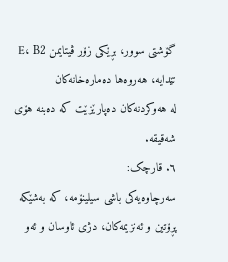گۆشتی سوور، بڕێکی زۆر ڤیتایمن E، B2 تێدایە، هەروەها دەمارەخانەکان
لە هەوکردنەکان دەپارێزێت کە دەبنە هۆی شەقیقە.
٦. قارچک:
سەرچاوەیەکی باشی سیلینۆمە، کە بەشێکە پڕۆتین و ئەنزیمەکان، دژی ئاوسان و ئەو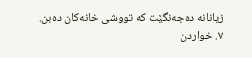زیانانە دەجەنگێت کە تووشی خانەکان دەبن.
٧. خواردن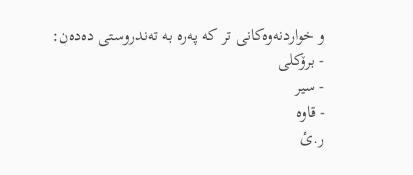و خواردنەوەکانی تر کە پەرە بە تەندروستی دەدەن:
- برۆکلی
- سیر
- قاوە
ر.ئ